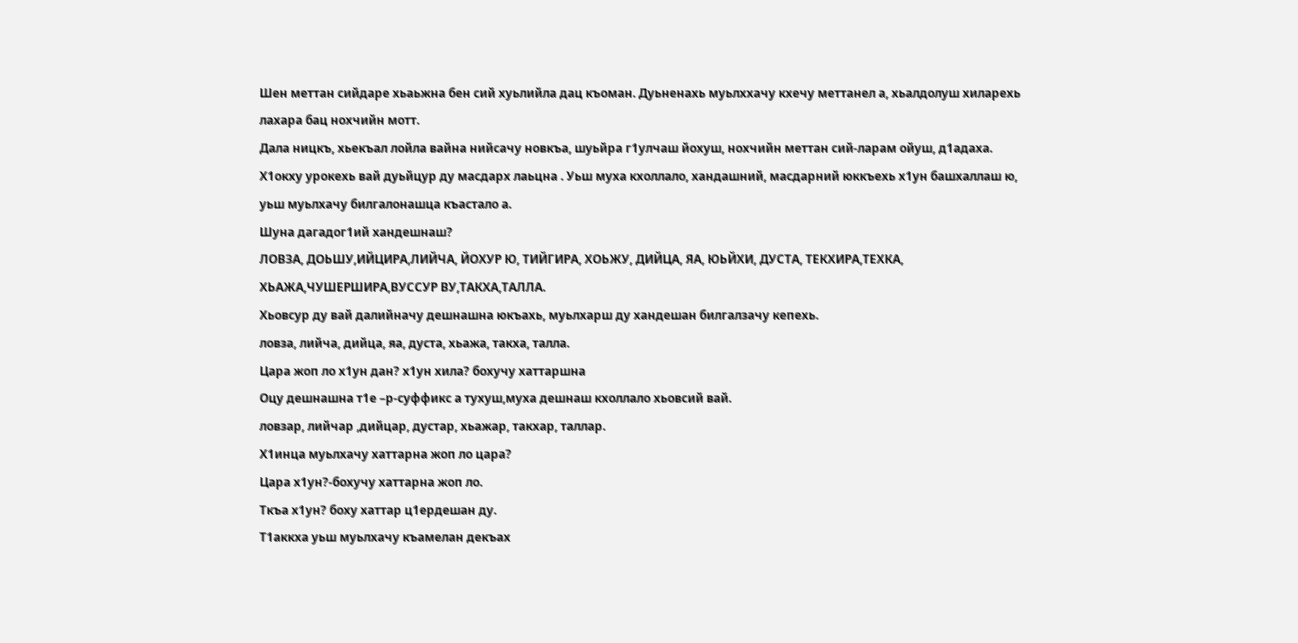Шен меттан сийдаре хьаьжна бен сий хуьлийла дац къоман. Дуьненахь муьлххачу кхечу меттанел а, хьалдолуш хиларехь лахара бац нохчийн мотт.
Дала ницкъ, хьекъал лойла вайна нийсачу новкъа, шуьйра г1улчаш йохуш, нохчийн меттан сий-ларам ойуш, д1адаха.
Х1окху урокехь вай дуьйцур ду масдарх лаьцна . Уьш муха кхоллало, хандашний, масдарний юккъехь х1ун башхаллаш ю, уьш муьлхачу билгалонашца къастало а.
Шуна дагадог1ий хандешнаш?
ЛОВЗА, ДОЬШУ,ИЙЦИРА,ЛИЙЧА, ЙОХУР Ю, ТИЙГИРА, ХОЬЖУ, ДИЙЦА, ЯА, ЮЬЙХИ, ДУСТА, ТЕКХИРА,ТЕХКА, ХЬАЖА,ЧУШЕРШИРА,ВУССУР ВУ,ТАКХА,ТАЛЛА.
Хьовсур ду вай далийначу дешнашна юкъахь, муьлхарш ду хандешан билгалзачу кепехь.
ловза, лийча, дийца, яа, дуста, хьажа, такха, талла.
Цара жоп ло х1ун дан? х1ун хила? бохучу хаттаршна
Оцу дешнашна т1е –р-суффикс а тухуш,муха дешнаш кхоллало хьовсий вай.
ловзар, лийчар ,дийцар, дустар, хьажар, такхар, таллар.
Х1инца муьлхачу хаттарна жоп ло цара?
Цара х1ун?-бохучу хаттарна жоп ло.
Ткъа х1ун? боху хаттар ц1ердешан ду.
Т1аккха уьш муьлхачу къамелан декъах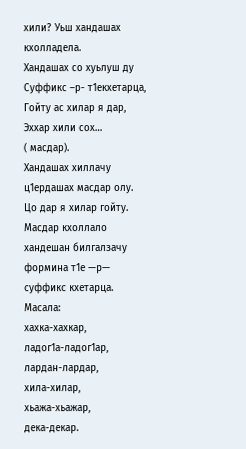хили? Уьш хандашах кхолладела.
Хандашах со хуьлуш ду
Суффикс –р- т1екхетарца,
Гойту ас хилар я дар,
Эххар хили сох…
( масдар).
Хандашах хиллачу ц1ердашах масдар олу.
Цо дар я хилар гойту.
Масдар кхоллало хандешан билгалзачу формина т1е —р— суффикс кхетарца.
Масала:
хахка-хахкар,
ладог1а-ладог1ар,
лардан-лардар,
хила-хилар,
хьажа-хьажар,
дека-декар.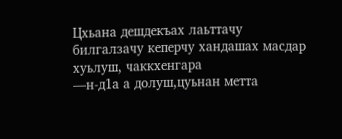Цхьана дешдекъах лаьттачу билгалзачу кеперчу хандашах масдар хуьлуш, чаккхенгара
—н-д1а а долуш,цуьнан метта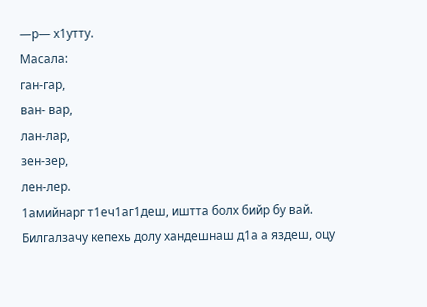—р— х1утту.
Масала:
ган-гар,
ван- вар,
лан-лар,
зен-зер,
лен-лер.
1амийнарг т1еч1аг1деш, иштта болх бийр бу вай.
Билгалзачу кепехь долу хандешнаш д1а а яздеш, оцу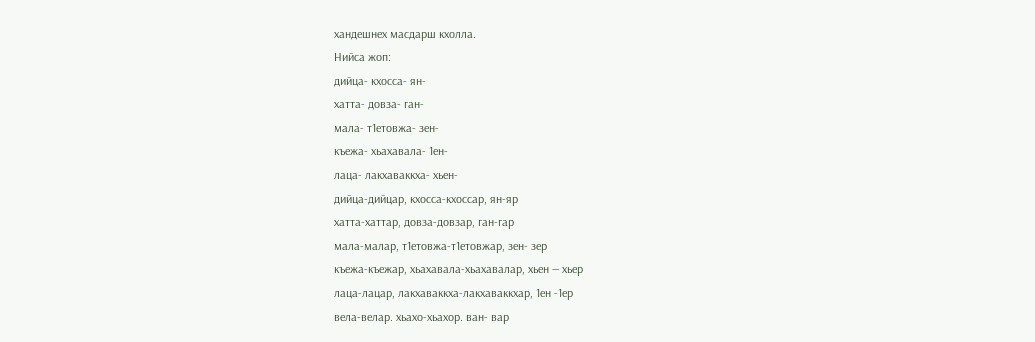хандешнех масдарш кхолла.
Нийса жоп:
дийца- кхосса- ян-
хатта- довза- ган-
мала- т1етовжа- зен-
къежа- хьахавала- 1ен-
лаца- лакхаваккха- хьен-
дийца-дийцар, кхосса-кхоссар, ян-яр
хатта-хаттар, довза-довзар, ган-гар
мала-малар, т1етовжа-т1етовжар, зен- зер
къежа-къежар, хьахавала-хьахавалар, хьен — хьер
лаца-лацар, лакхаваккха-лакхаваккхар, 1ен -1ер
вела-велар. хьахо-хьахор. ван- вар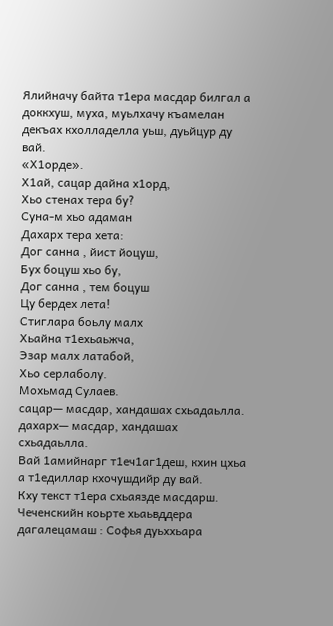Ялийначу байта т1ера масдар билгал а доккхуш, муха, муьлхачу къамелан декъах кхолладелла уьш, дуьйцур ду вай.
«Х1орде».
Х1ай, сацар дайна х1орд,
Хьо стенах тера бу?
Суна-м хьо адаман
Дахарх тера хета:
Дог санна , йист йоцуш,
Бух боцуш хьо бу,
Дог санна , тем боцуш
Цу бердех лета!
Стиглара боьлу малх
Хьайна т1ехьаьжча,
Эзар малх латабой,
Хьо серлаболу.
Мохьмад Сулаев.
сацар— масдар, хандашах схьадаьлла.
дахарх— масдар, хандашах схьадаьлла.
Вай 1амийнарг т1еч1аг1деш, кхин цхьа а т1едиллар кхочушдийр ду вай.
Кху текст т1ера схьаязде масдарш.
Чеченскийн коьрте хьаьвддера дагалецамаш : Софья дуьххьара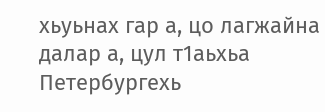хьуьнах гар а, цо лагжайна далар а, цул т1аьхьа Петербургехь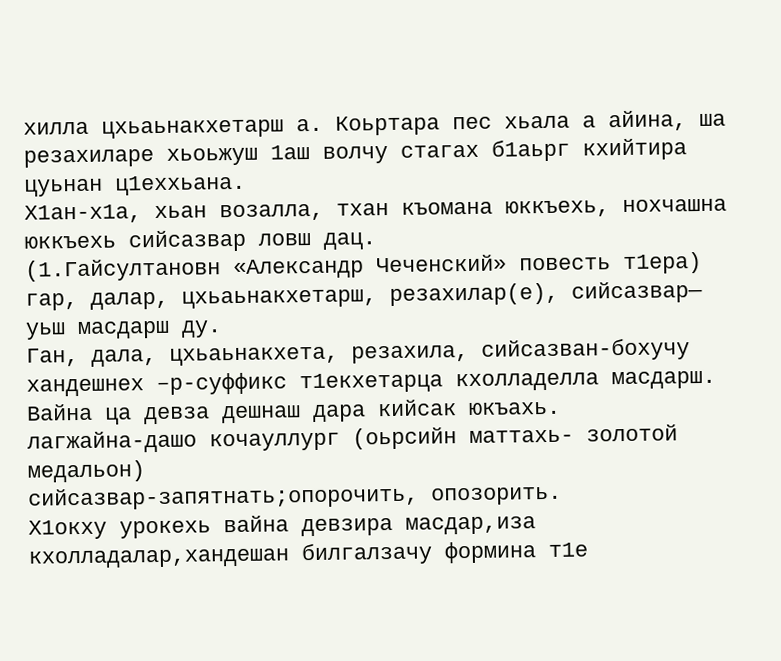хилла цхьаьнакхетарш а. Коьртара пес хьала а айина, ша резахиларе хьоьжуш 1аш волчу стагах б1аьрг кхийтира цуьнан ц1еххьана.
Х1ан-х1а, хьан возалла, тхан къомана юккъехь, нохчашна юккъехь сийсазвар ловш дац.
(1.Гайсултановн «Александр Чеченский» повесть т1ера)
гар, далар, цхьаьнакхетарш, резахилар(е), сийсазвар— уьш масдарш ду.
Ган, дала, цхьаьнакхета, резахила, сийсазван-бохучу хандешнех –р-суффикс т1екхетарца кхолладелла масдарш.
Вайна ца девза дешнаш дара кийсак юкъахь.
лагжайна-дашо кочауллург (оьрсийн маттахь- золотой медальон)
сийсазвар-запятнать;опорочить, опозорить.
Х1окху урокехь вайна девзира масдар,иза кхолладалар,хандешан билгалзачу формина т1е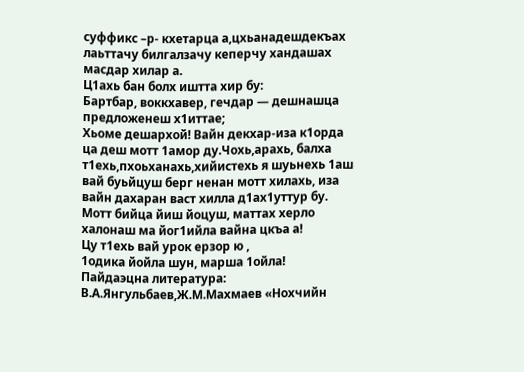суффикс –р- кхетарца а,цхьанадешдекъах лаьттачу билгалзачу кеперчу хандашах масдар хилар а.
Ц1ахь бан болх иштта хир бу:
Бартбар, воккхавер, гечдар — дешнашца предложенеш х1иттае;
Хьоме дешархой! Вайн декхар-иза к1орда ца деш мотт 1амор ду.Чохь,арахь, балха т1ехь,пхоьханахь,хийистехь я шуьнехь 1аш вай буьйцуш берг ненан мотт хилахь, иза вайн дахаран васт хилла д1ах1уттур бу.
Мотт бийца йиш йоцуш, маттах херло халонаш ма йог1ийла вайна цкъа а!
Цу т1ехь вай урок ерзор ю ,
1одика йойла шун, марша 1ойла!
Пайдаэцна литература:
В.А.Янгульбаев,Ж.М.Махмаев «Нохчийн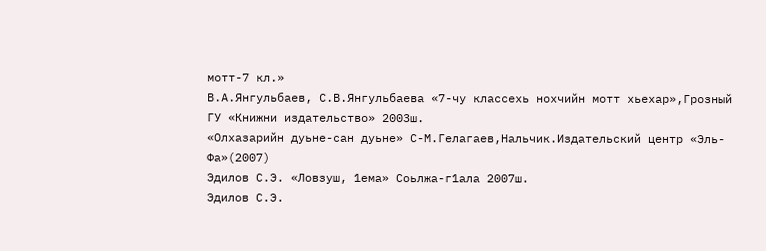мотт-7 кл.»
В.А.Янгульбаев, С.В.Янгульбаева «7-чу классехь нохчийн мотт хьехар»,Грозный ГУ «Книжни издательство» 2003ш.
«Олхазарийн дуьне-сан дуьне» С-М.Гелагаев,Нальчик.Издательский центр «Эль-Фа»(2007)
Эдилов С.Э. «Ловзуш, 1ема» Соьлжа-г1ала 2007ш.
Эдилов С.Э.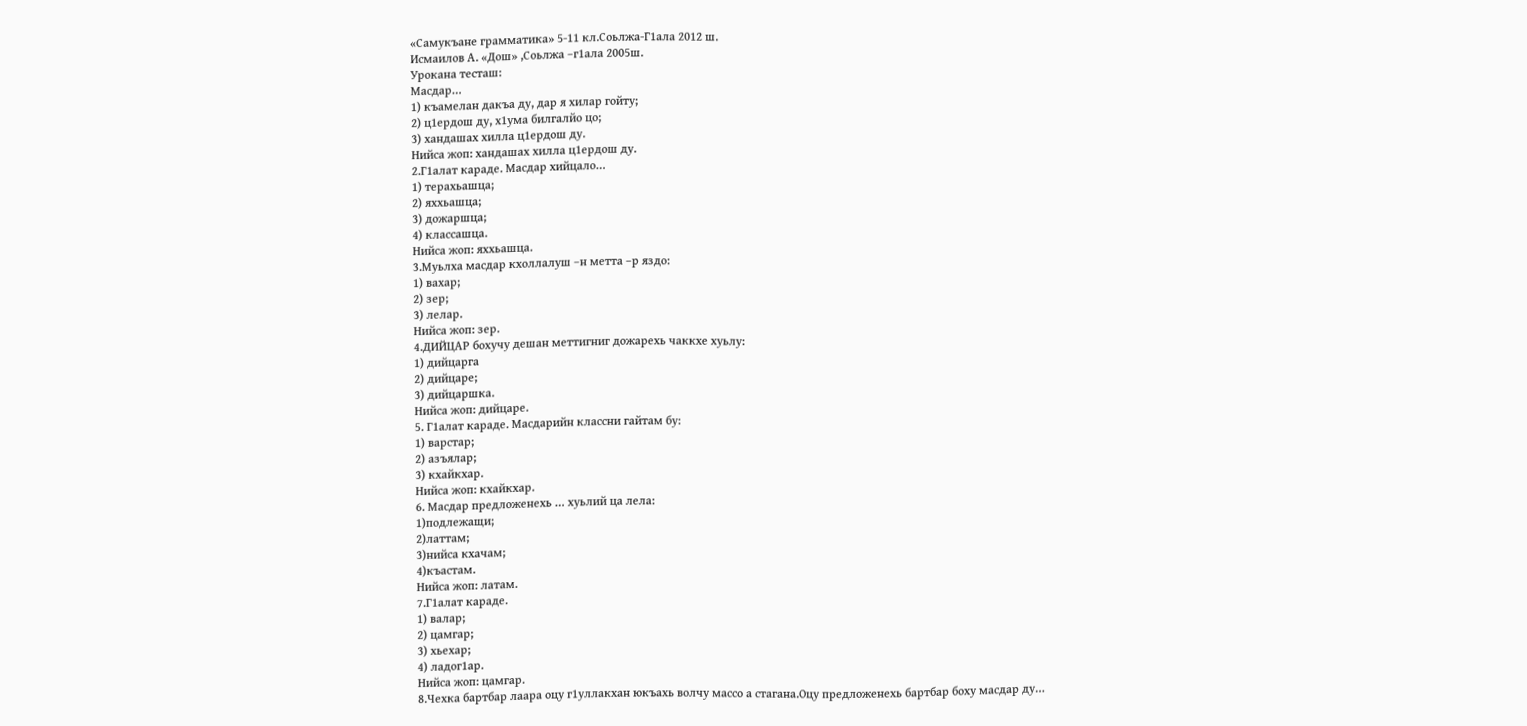«Самукъане грамматика» 5-11 кл.Соьлжа-Г1ала 2012 ш.
Исмаилов А. «Дош» ,Соьлжа –г1ала 2005ш.
Урокана тесташ:
Масдар…
1) къамелан дакъа ду, дар я хилар гойту;
2) ц1ердош ду, х1ума билгалйо цо;
3) хандашах хилла ц1ердош ду.
Нийса жоп: хандашах хилла ц1ердош ду.
2.Г1алат караде. Масдар хийцало…
1) терахьашца;
2) яххьашца;
3) дожаршца;
4) классашца.
Нийса жоп: яххьашца.
3.Муьлха масдар кхоллалуш –н метта –р яздо:
1) вахар;
2) зер;
3) лелар.
Нийса жоп: зер.
4.ДИЙЦАР бохучу дешан меттигниг дожарехь чаккхе хуьлу:
1) дийцарга
2) дийцаре;
3) дийцаршка.
Нийса жоп: дийцаре.
5. Г1алат караде. Масдарийн классни гайтам бу:
1) варстар;
2) азъялар;
3) кхайкхар.
Нийса жоп: кхайкхар.
6. Масдар предложенехь … хуьлий ца лела:
1)подлежащи;
2)латтам;
3)нийса кхачам;
4)къастам.
Нийса жоп: латам.
7.Г1алат караде.
1) валар;
2) цамгар;
3) хьехар;
4) ладог1ар.
Нийса жоп: цамгар.
8.Чехка бартбар лаара оцу г1уллакхан юкъахь волчу массо а стагана.Оцу предложенехь бартбар боху масдар ду…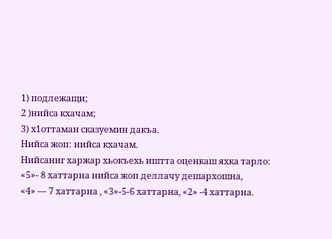1) подлежащи;
2 )нийса кхачам;
3) х1оттаман сказуемин дакъа.
Нийса жоп: нийса кхачам.
Нийсаниг харжар хьокъехь иштта оценкаш яхка тарло:
«5»- 8 хаттарна нийса жоп деллачу дешархошна,
«4» — 7 хаттарна , «3»-5-6 хаттарна, «2» -4 хаттарна.